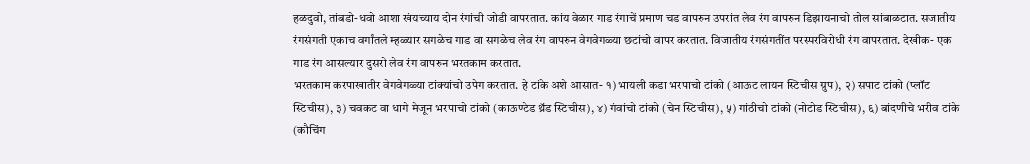हळदुवो, तांबडो-धवो आशा खंयच्याय दोन रंगांची जोडी वापरतात. कांय वेळार गाड रंगाचें प्रमाण चड वापरुन उपरांत लेव रंग वापरुन डिझायनाचो तोल सांबाळटात. सजातीय रंगसंगती एकाच वर्गांतले म्हळ्यार सगळेच गाड वा सगळेच लेव रंग वापरुन वेगवेगळ्या छटांचो वापर करतात. विजातीय रंगसंगतींत परस्परविरोधी रंग वापरतात. देखीक- एक गाड रंग आसल्यार दुसरो लेव रंग वापरुन भरतकाम करतात.
भरतकाम करपाखातीर वेगवेगळ्या टांक्यांचो उपेग करतात. हे टांके अशे आसात- १) भायली कडा भरपाचो टांको (आऊट लायन स्टिचीस ग्रुप), २) सपाट टांको (प्लॉट स्टिचीस), ३) चवकट वा धागे मेजून भरपाचो टांको (काऊण्टेड थ्रॅड स्टिचीस), ४) गंवांचो टांको (चेन स्टिचीस), ५) गांठीचो टांको (नोटोड स्टिचीस), ६) बांदणीचे भरीव टांके (कौचिंग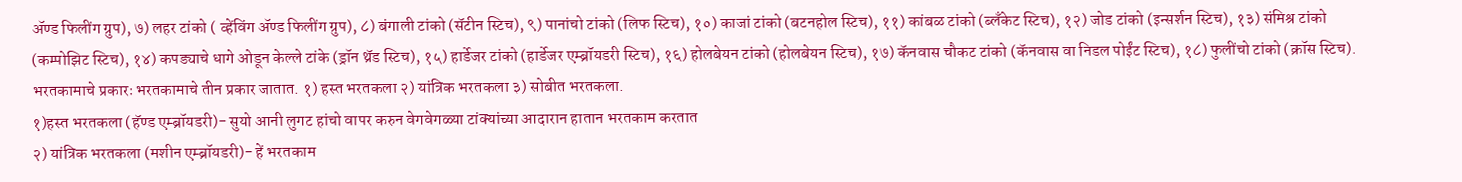ॲण्ड फिलींग ग्रुप), ७) लहर टांको ( व्हेंविंग ॲण्ड फिलींग ग्रुप), ८) बंगाली टांको (सॅटीन स्टिच), ९) पानांचो टांको (लिफ स्टिच), १०) काजां टांको (बटनहोल स्टिच), ११) कांबळ टांको (ब्लँकेट स्टिच), १२) जोड टांको (इन्सर्शन स्टिच), १३) संमिश्र टांको (कम्पोझिट स्टिच), १४) कपड्याचे धागे ओडून केल्ले टांके (ड्रॉन थ्रॅड स्टिच), १५) हार्डेजर टांको (हार्डेजर एम्ब्रॉयडरी स्टिच), १६) होलबेयन टांको (होलबेयन स्टिच), १७) कॅनवास चौकट टांको (कॅनवास वा निडल पोईंट स्टिच), १८) फुलींचो टांको (क्रॉस स्टिच).
भरतकामाचे प्रकारः भरतकामाचे तीन प्रकार जातात. १) हस्त भरतकला २) यांत्रिक भरतकला ३) सोबीत भरतकला.
१)हस्त भरतकला (हॅण्ड एम्ब्रॉयडरी)- सुयो आनी लुगट हांचो वापर करुन वेगवेगळ्या टांक्यांच्या आदारान हातान भरतकाम करतात
२) यांत्रिक भरतकला (मशीन एम्ब्रॉयडरी)- हें भरतकाम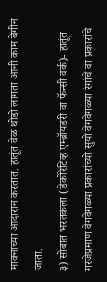माक्नाच्या आदारान करतात. हातूंत वेळ थोडो लागता आनी काम बेगीन जाता.
३) सोबात भरतकला (डेकोरेटिव्ह एम्ब्रॉयडरी वा फॅन्सी वर्क)- हातूंत गरजेप्रमाण वेगवेगळ्या प्रकारांच्यो सुयो वेगवेगळ्या रंगांचे वा प्रकारांचे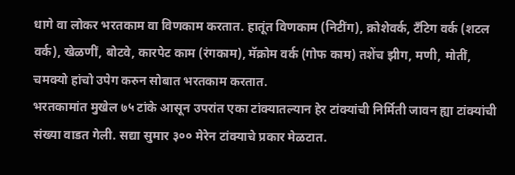धागे वा लोकर भरतकाम वा विणकाम करतात. हातूंत विणकाम (निटींग), क्रोशेवर्क, टँटिग वर्क (शटल वर्क), खेळणीं, बोटवे, कारपेट काम (रंगकाम), मॅक्रोम वर्क (गोफ काम) तशेंच झीग, मणी, मोतीं, चमक्यो हांचो उपेग करुन सोबात भरतकाम करतात.
भरतकामांत मुखेल ७५ टांके आसून उपरांत एका टांक्यातल्यान हेर टांक्यांची निर्मिती जावन ह्या टांक्यांची संख्या वाडत गेली. सद्या सुमार ३०० मेरेन टांक्याचे प्रकार मेळटात.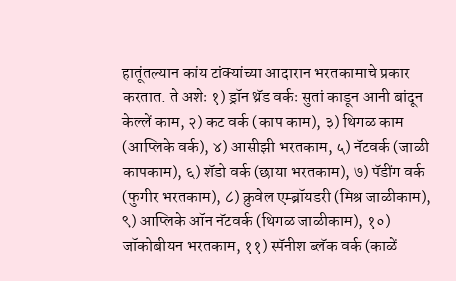हातूंतल्यान कांय टांक्यांच्या आदारान भरतकामाचे प्रकार करतात. ते अशेः १) ड्रॉन थ्रॅड वर्कः सुतां काडून आनी बांदून केल्लें काम, २) कट वर्क (काप काम), ३) थिगळ काम (आप्लिके वर्क), ४) आसीझी भरतकाम, ५) नॅटवर्क (जाळी कापकाम), ६) शॅडो वर्क (छाया भरतकाम), ७) पॅडींग वर्क (फुगीर भरतकाम), ८) क्रुवेल एम्ब्रॉयडरी (मिश्र जाळीकाम), ९) आप्लिके ऑन नॅटवर्क (थिगळ जाळीकाम), १०) जॉकोबीयन भरतकाम, ११) स्पॅनीश ब्लॅक वर्क (काळें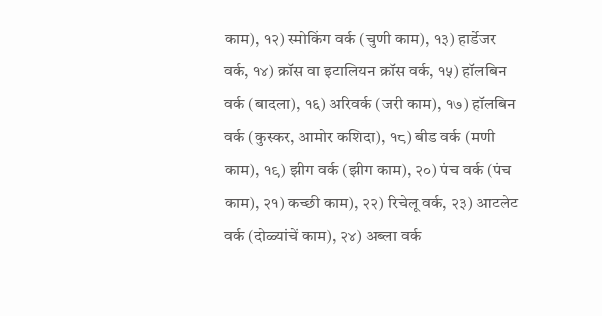काम), १२) स्मोकिंग वर्क (चुणी काम), १३) हार्डेजर वर्क, १४) क्रॉस वा इटालियन क्रॉस वर्क, १५) हॉलबिन वर्क (बादला), १६) अरिवर्क (जरी काम), १७) हॉलबिन वर्क (कुस्कर, आमोर कशिदा), १८) बीड वर्क (मणी काम), १९) झीग वर्क (झीग काम), २०) पंच वर्क (पंच काम), २१) कच्छी काम), २२) रिचेलू वर्क, २३) आटलेट वर्क (दोळ्यांचें काम), २४) अब्ला वर्क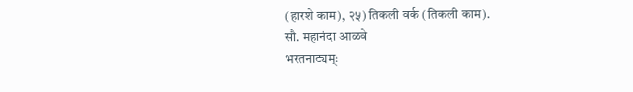(हारशे काम), २५) तिकली वर्क (तिकली काम).
सौ. महानंदा आळवे
भरतनाट्यम्ः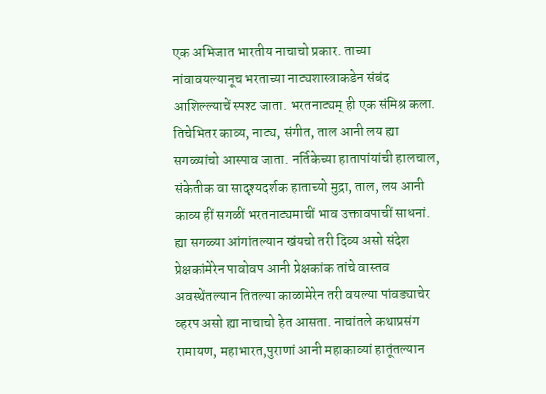एक अभिजात भारतीय नाचाचो प्रकार. ताच्या नांवावयल्यानूच भरताच्या नाट्यशास्त्राकडेन संबंद आशिल्ल्याचें स्पश्ट जाता. भरतनाट्यम् ही एक संमिश्र कला. तिचेभितर काव्य, नाट्य, संगीत, ताल आनी लय ह्या सगळ्यांचो आस्पाव जाता. नर्तिकेच्या हातापांयांची हालचाल, संकेतीक वा सादृश्यदर्शक हाताच्यो मुद्रा, ताल, लय आनी काव्य हीं सगळीं भरतनाट्यमाचीं भाव उक्तावपाचीं साधनां. ह्या सगळ्या आंगांतल्यान खंयचो तरी दिव्य असो संदेश प्रेक्षकांमेरेन पावोवप आनी प्रेक्षकांक तांचे वास्तव अवस्थेंतल्यान तितल्या काळामेरेन तरी वयल्या पांवड्याचेर व्हरप असो ह्या नाचाचो हेत आसता. नाचांतले कथाप्रसंग रामायण, महाभारत,पुराणां आनी महाकाव्यां हातूंतल्यान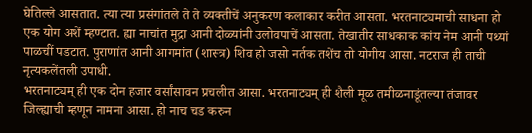घेतिल्ले आसतात. त्या त्या प्रसंगांतले ते ते व्यक्तीचें अनुकरण कलाकार करीत आसता. भरतनाट्यमाची साधना हो एक योग अशें म्हण्टात. ह्या नाचांत मुद्रा आनी दोळ्यांनी उलोवपाचें आसता. तेखातीर साधकाक कांय नेम आनी पथ्यां पाळचीं पडटात. पुराणांत आनी आगमांत (शास्त्र) शिव हो जसो नर्तक तशेंच तो योगीय आसा. नटराज ही ताची नृत्यकलेंतली उपाधी.
भरतनाट्यम् ही एक दोन हजार वर्सांसावन प्रचलीत आसा. भरतनाट्यम् ही शैली मूळ तमीळनाडूंतल्या तंजावर जिल्ह्याची म्हणून नामना आसा. हो नाच चड करुन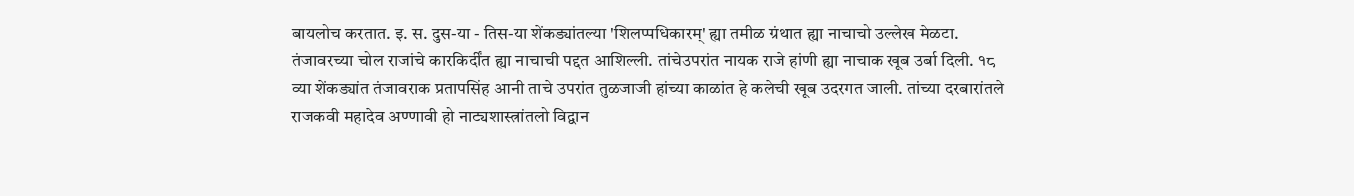बायलोच करतात. इ. स. दुस-या - तिस-या शेंकड्यांतल्या 'शिलप्पधिकारम्' ह्या तमीळ ग्रंथात ह्या नाचाचो उल्लेख मेळटा. तंजावरच्या चोल राजांचे कारकिर्दींत ह्या नाचाची पद्दत आशिल्ली. तांचेउपरांत नायक राजे हांणी ह्या नाचाक खूब उर्बा दिली. १८ व्या शेंकड्यांत तंजावराक प्रतापसिंह आनी ताचे उपरांत तुळजाजी हांच्या काळांत हे कलेची खूब उदरगत जाली. तांच्या दरबारांतले राजकवी महादेव अण्णावी हो नाट्यशास्त्रांतलो विद्वान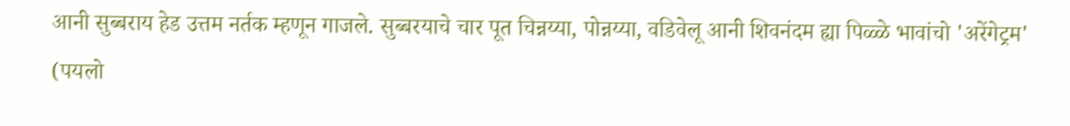आनी सुब्बराय हेड उत्तम नर्तक म्हणून गाजले. सुब्बरयाचे चार पूत चिन्नय्या, पोन्नय्या, वडिवेलू आनी शिवनंदम ह्या पिळ्ळे भावांचो 'अरेंगेट्रम' (पयलो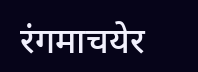रंगमाचयेर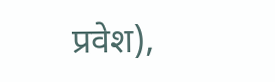प्रवेश),